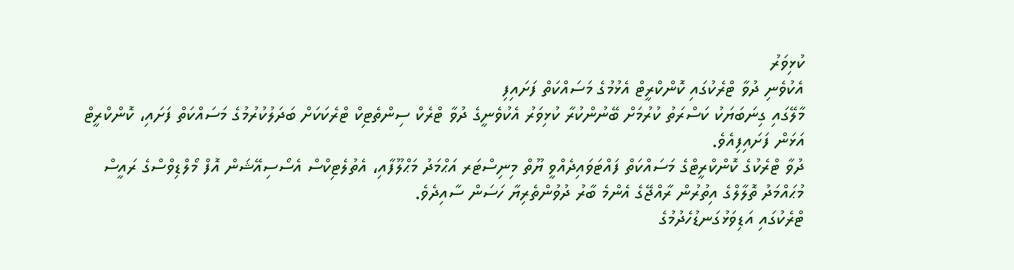ކުޅިވަރު
އެކުވެނި ދުވާ ޓްރެކުގައި ކޮންކްރީޓް އެޅުމުގެ މަސައްކަތް ފަށައިފި
މާލޭގައި ގިނަބަޔަކު ކަސްރަތު ކުރުމަށް ބޭނުންކުރާ ކުޅިވަރު އެކުވެނީގެ ދުވާ ޓްރެކް ސިންތެޓިކް ޓްރެކަކަށް ބަދަލުކުރުމުގެ މަސައްކަތް ފަށައި، ކޮންކްރީޓް އަޅަން ފަށައިފިއެވެ.
ދުވާ ޓްރެކުގެ ކޮންކްރީޓްގެ މަސައްކަތް ފައްޓަވައިދެއްވީ ޔޫތް މިނިސްޓަރ އަޙްމަދު މަޙްލޫފާއި، އެތުލެޓިކްސް އެސޯސިއޭޝަން އޮފް މޯލްޑިވްސްގެ ރައީސް މުޙައްމަދު ތޮލާލްގެ އިތުރުން ރާއްޖޭގެ އެންމެ ބާރު ދުވުންތެރިޔާ ހަސަން ސާއިދެވެ.
ޓްރެކުގައި އަޑިވަޅުގަނޑުހެދުމުގެ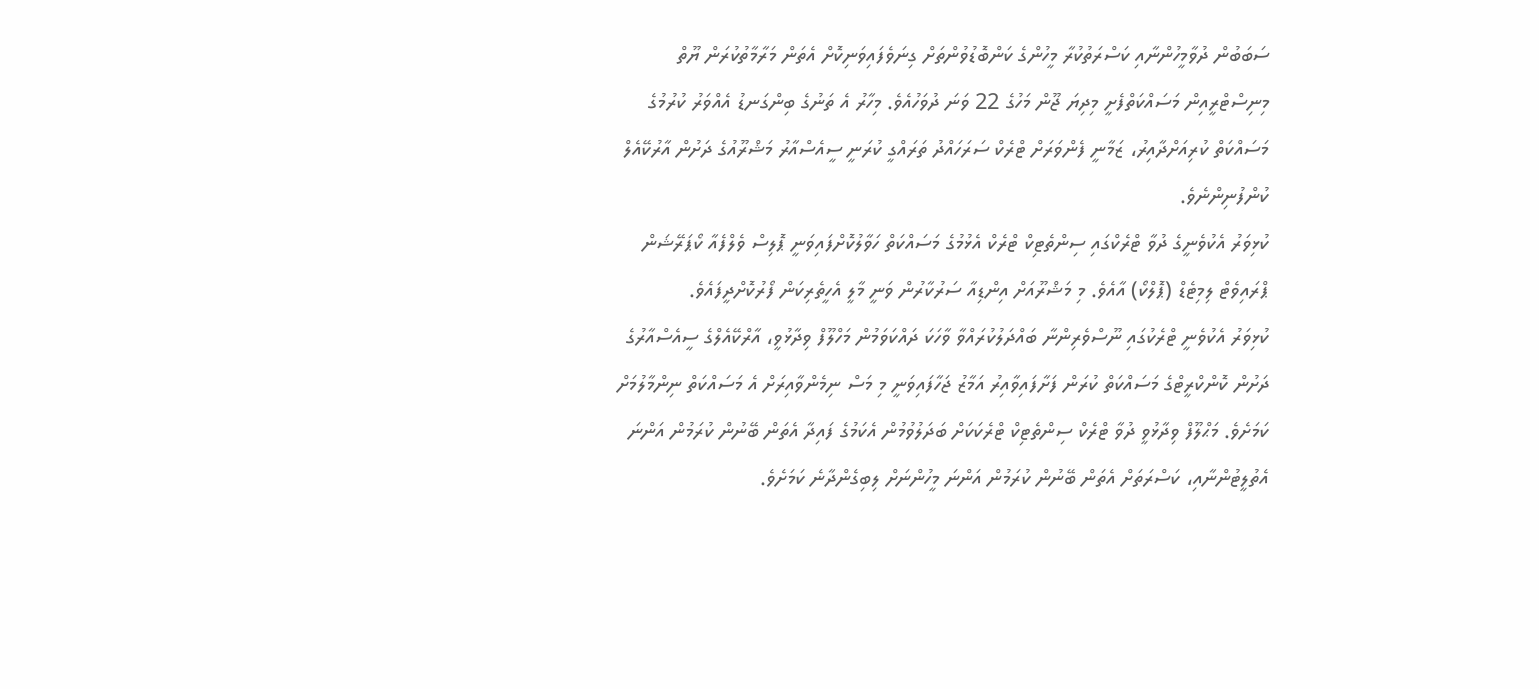ސަބަބުން ދުވާމީހުންނާއި ކަސްރަތުކުރާ މީހުންގެ ކަންބޮޑުވުންތަށް ގިނަވެފައިވަނިކޮށް އެތަން މަރާމާތުކުރަން ޔޫތް މިނިސްޓްރީއިން މަސައްކަތްފެށީ މިދިޔަ ޖޫން މަހުގެ 22 ވަނަ ދުވަހުއެވެ. މިހާރު އެ ތަނުގެ ބިންގަނޑު އެއްވަރު ކުރުމުގެ މަސައްކަތް ކުރިއަށްދާއިރު، ޒަމާނީ ފެންވަރަށް ޓްރެކް ސަރަހައްދު ތަރައްގީ ކުރަނީ ސީއެސްއާރު މަޝްރޫއުގެ ދަށުން އާރުކޭއެލް ކުންފުނިންނެވެ.
ކުޅިވަރު އެކުވެނީގެ ދުވާ ޓްރެކްގައި ސިންތެޓިކް ޓްރެކް އެޅުމުގެ މަސައްކަތް ހަވާލުކޮށްފައިވަނީ ޕޮލިސް ވެލްފެއާ ކޯޕަރޭޝަން ޕްރައިވެޓް ލިމިޓެޑް (ޕޮލްކޯ) އާއެވެ. މި މަޝްރޫއަށް އިންޑިއާ ސަރުކާރުން ވަނީ މާލީ އެހީތެރިކަން ފޯރުކޮށްދީފައެވެ.
ކުޅިވަރު އެކުވެނީ ޓްރެކުގައި ނޫސްވެރިންނާ ބައްދަލުކުރައްވާ ވާހަކަ ދައްކަވަމުން މަހްލޫފް ވިދާޅުވީ، އާރްކޭއެލްގެ ސީއެސްއާރުގެ ދަށުން ކޮންކްރީޓްގެ މަސައްކަތް ކުރަން ފަށާފައިވާއިރު އަމާޒު ޖަހާފައިވަނީ މި މަސް ނިމެންވާއިރަށް އެ މަސައްކަތް ނިންމާލުމަށް ކަމަށެވެ. މަޙްލޫފް ވިދާޅުވީ ދުވާ ޓްރެކް ސިންތެޓިކް ޓްރެކަކަށް ބަދަލުވުމުން އެކަމުގެ ފައިދާ އެތަން ބޭނުން ކުރަމުން އަންނަ އެތުލީޓުންނާއި، ކަސްރަތަށް އެތަން ބޭނުން ކުރަމުން އަންނަ މީހުންނަށް ލިބިގެންދާނެ ކަމަށެވެ.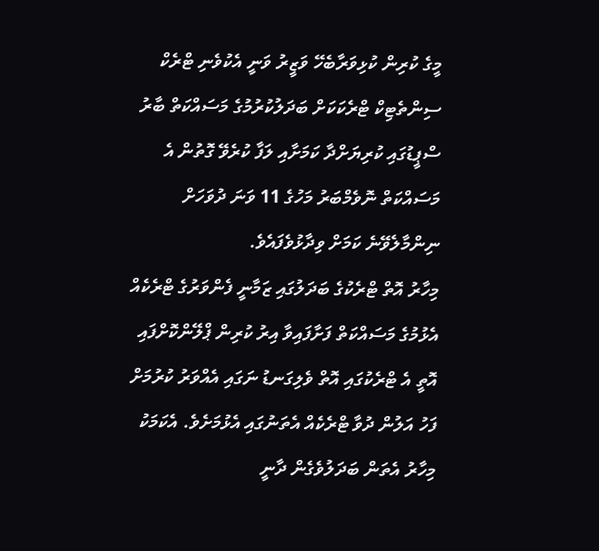މީގެ ކުރިން ކުޅިވަރާބެހޭ ވަޒީރު ވަނީ އެކުވެނި ޓްރެކް ސިންތެޓިކް ޓްރެކަކަށް ބަދަލުކުރުމުގެ މަސައްކަތް ބާރު ސްޕީޑުގައި ކުރިޔަށްދާ ކަމަށާއި ލަފާ ކުރެވޭ ގޮތުން އެ މަސައްކަތް ނޮވެމްބަރު މަހުގެ 11 ވަނަ ދުވަހަށް ނިންމާލެވޭނެ ކަމަށް ވިދާޅުވެފައެވެ.
މިހާރު އޮތް ޓްރެކުގެ ބަދަލުގައި ޒަމާނީ ފެންވަރުގެ ޓްރެކެއް އެޅުމުގެ މަސައްކަތް ފަށާފައިވާ އިރު ކުރިން ޕްލޭންކޮށްފައި އޮތީ އެ ޓްރެކުގައި އޮތް ވެލިގަނޑު ނަގައި އެއްވަރު ކުރުމަށް ފަހު އަލުން ދުވާ ޓްރެކެއް އެތަނުގައި އެޅުމަށެވެ. އެކަމަކު މިހާރު އެތަން ބަދަލުވެގެން ދާނީ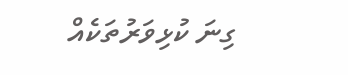ގިނަ ކުޅިވަރުތަކެއް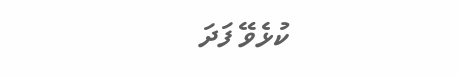ކުޅެވޭ ފަދަ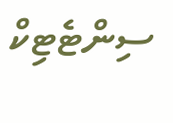ސިންޓެޓިކް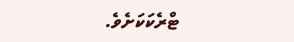ޓްރެކަކަށެވެ.